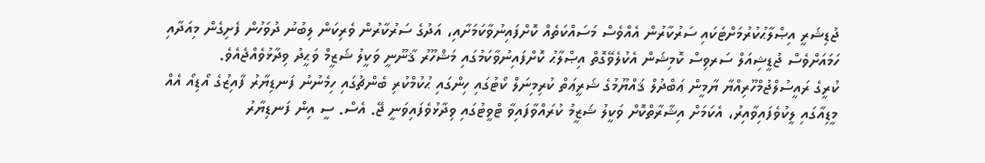ޖުޑިޝަރީ އިޞްލާޙުކުރުމަށްޓަކައި ސަރުކާރުން އެއްވެސް މަސައްކަތެއް ކޮށްފައިނުވާކަމަށާއި، އަދުގެ ސަރުކާރުން ވެރިކަން ލިބުނު ދުވަހުން ފެށިގެން މިއަދާއި ހަމައަށްވެސް ޖުޑީޝިއަލް ސަރވިސް ކޮމިޝަން އެކުލެވޭގޮތް އިޞްލާޙު ކޮށްފައިނުވާކަމުގައި މަޝްހޫރު ޤާނޫނީ ވަކީލު ޝަޒީމް ވަޙީދު ވިދާޅުވެއްޖެއެވެ.
ކުރީގެ ރައީސުލްޖުމްހޫރިއްޔާ ޔާމީން ޢަބްދުލް ޤައްޔޫމުގެ ޝަރީޢަތް ކުރިމިނަލް ކޯޓުގައި ހިންގައި ޙުކުމްކުރި ބެންޗުގައި ހިމެނުނު ފަނޑިޔާރު ފާއިޒުގެ އޯޑިއޯ އެއް މީޑިއާގައި ލީކުވެފައިވާއިރު، އެކަމަށް އިޝާރާތްކޮށް ވަކީލު ޝަޒީމު ކުރައްވާފައިވާ ޓްވީޓުގައި ވިދާޅުވެފައިވަނީ ޖޭ. އެސް. ސީ އިން ފަނޑިޔާރު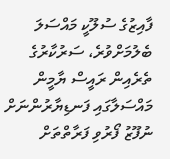ފާއިޒުގެ ސުލޫކީ މައްސަލަ ބެލުމަށްވުރެ، ސަރުކާރުގެ ތެރެއިން ރައީސް ޔާމީން މައްސަލާގައި ފަނޑިޔާރުންނަށް ނުފޫޒު ފޯރުވި ފަރާތްތަށް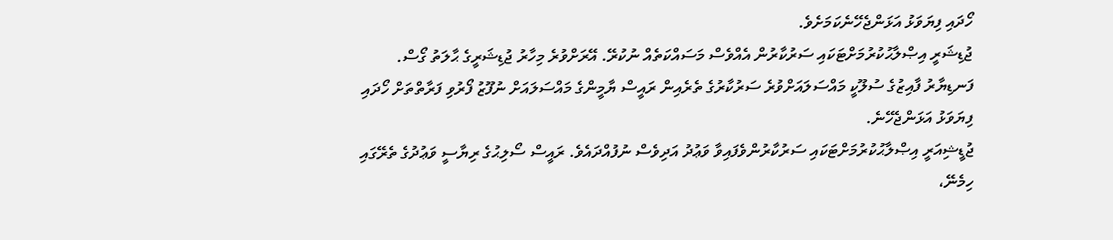ހޯދައި ފިޔަވަޅު އަޅަންޖެހޭނެކަމަށެވެ.
ޖުޑިޝަރީ އިޞްލާޙުކުރުމަށްޓަކައި ސަރުކާރުން އެއްވެސް މަސައްކަތެއް ނުކުރޭ. އޭރަށްވުރެ މިހާރު ޖުޑިޝަރީގެ ޙާލަތު ގޯސް. ފަނޑިޔާރު ފާއިޒުގެ ސުލޫކީ މައްސަލައަށްވުރެ ސަރުކާރުގެ ތެރެއިން ރައީސް ޔާމީންގެ މައްސަލައަށް ނުފޫޒު ފޯރުވި ފަރާތްތަށް ހޯދައި ފިޔަވަޅު އަޅަންޖެހޭނެ.
ޖުޑީޝިއަރީ އިޞްލާޙުކުރުމަށްޓަކައި ސަރުކާރުންވެފައިވާ ވަޢުދު އަދިވެސް ނުފުއްދައެވެ. ރައީސް ސޯލިޙުގެ ރިޔާސީ ވަޢުދުގެ ތެރޭގައި ހިމެނޭ،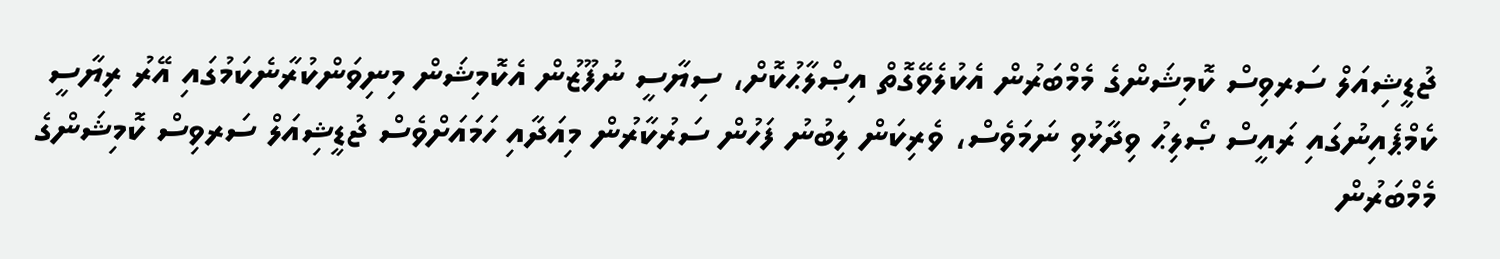ޖުޑީޝިއަލް ސަރވިސް ކޮމިޝަންގެ މެމްބަރުން އެކުލެވޭގޮތް އިޞްލާޙުކޮށް، ސިޔާސީ ނުފޫޒުން އެކޮމިޝަން މިނިވަންކުރާނެކަމުގައި އޭރު ރިޔާސީ ކެމްޕެއިނުގައި ރައީސް ޞޯލިޙު ވިދާޅުވި ނަމަވެސް، ވެރިކަން ލިބުނު ފަހުން ސަރުކާރުން މިއަދާއި ހަމައަށްވެސް ޖުޑީޝިއަލް ސަރވިސް ކޮމިޝަންގެ މެމްބަރުން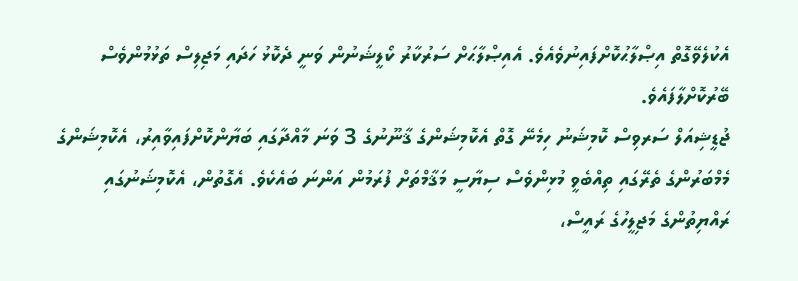އެކުލެވޭގޮތް އިޞްލާޙުކޮށްފައިނުވެއެވެ. އެއިޞްލާޙަށް ސަރުކާރު ކޯލީޝަނުން ވަނީ ދެކޮޅު ހަދައި މަޖިލިސް ތަޅުމުންވެސް ބޭރުކޮށްލާފައެވެ.
ޖުޑީޝިއަލް ސަރވިސް ކޮމިޝަނު ހިމެނޭ ގޮތް އެކޮމިޝަންގެ ޤާނޫނުގެ 3 ވަނަ މާއްދާގައި ބަޔާންކޮށްފައިވާއިރު، އެކޮމިޝަންގެ މެމްބަރުންގެ ތެރޭގައި ތިއްބެވީ މުޅިންވެސް ސިޔާސީ މަޤާމްތަށް ފުރަމުން އަންނަ ބައެކެވެ. އެގޮތުން، އެކޮމިޝަނުގައި ރައްޔިތުންގެ މަޖިލީހުގެ ރައީސް،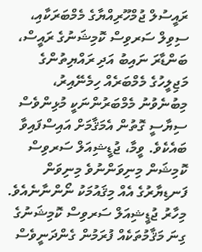ރައީސުލް ޖުމްހޫރިއްޔާގެ މެމްބަރަކާއި، ސިވިލް ސަރވިސް ކޮމިޝަނުގެ ރައީސް، ބަންޑާރަ ނައިބު އަދި ރައްޔިތުންގެ މަޖިލީހުގެ މެމްބަރެއް ހިމެނޭއިރު، މިބުނެވުނު މެމްބަރުންނަކީ މުޅިންވެސް ސިޔާސީ ގޮތުން އެމަޤާމަށް އައިސްފައިވާ ބައެކެވެ. ވީމާ، ޖުޑީޝިއަލް ސަރވިސް ކޮމިޝަން މިނިވަންނުވެ މިނިވަން ފަނޑިޔާރުގެ އެއް މިޤައުމަކު ނޯންނާނެއެވެ. މިހާރު ޖުޑީޝިއަލް ސަރވިސް ކޮމިޝަނުގެ ގިނަ މަޤާމުތަކެއް ފުރަމުން ގެންދަނީވެސް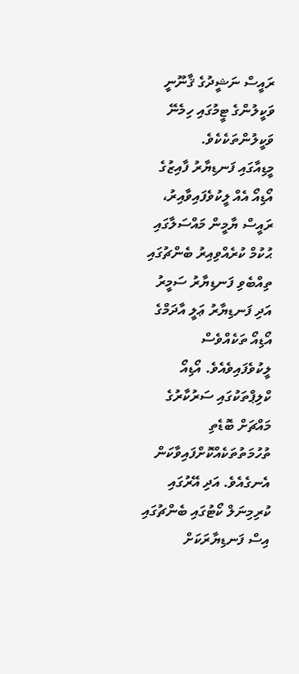ރައީސް ނަޝީދުގެ ޤާނޫނީ ވަކީލުންގެ ޓީމުގައި ހިމެނޭ ވަކީލުންތަކެކެވެ.
މީޑިއާގައި ފަނޑިޔާރު ފާއިޒުގެ އޯޑިއޯ އެއް ލީކުވެފައިވާއިރު، ރައީސް ޔާމީން މައްސަލާގައި ޙުކުމް ކުރެއްވިއިރު ބެންޗުގައި ތިއްބެވި ފަނޑިޔާރު ސަމީރު އަދި ފަނޑިޔާރު ޢަލީ އާދަމްގެ އޯޑިއޯ ތަކެއްވެސް ލީކުވެފައިވެއެވެ. އޯޑިއޯ ކްލިޕްތަކުގައި ސަރުކާރުގެ މައްޗަށް ބޮޑެތި ތުހުމަތުތަކެއްކޮށްފައިވާކަން އެނގެއެވެ. އަދި އޭރުގައި ކުރިމިނަލް ކޯޓުގައި ބެންޗުގައި އިސް ފަނޑިޔާރަކަށް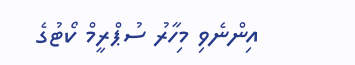އިންނެވި މިހާރު ސުޕްރީމް ކޯޓުގެ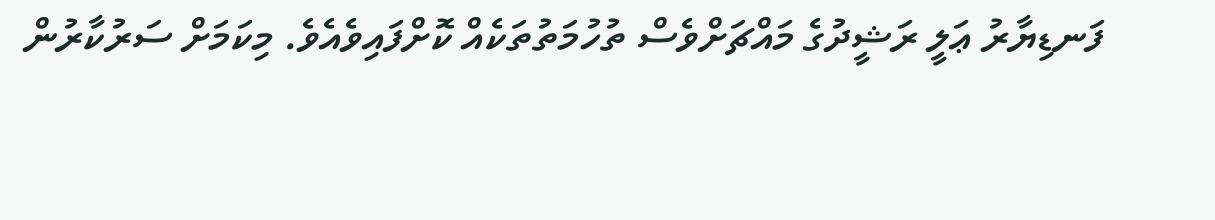ފަނޑިޔާރު ޢަލީ ރަޝީދުގެ މައްޗަށްވެސް ތުހުމަތުތަކެއް ކޮށްފައިވެއެވެ. މިކަމަށް ސަރުކާރުން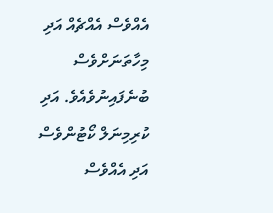އެއްވެސް އެއްޗެއް އަދި މިހާތަނަށްވެސް ބުނެފައިނުވެއެވެ. އަދި ކުރިމިނަލް ކޯޓުންވެސް އަދި އެއްވެސް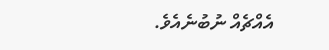އެއްޗެއް ނުބުނެއެވެ.